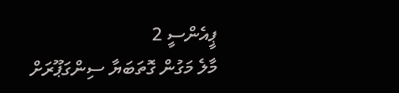ޕީއެންސީ 2
މާލެ މަގުން ގޮތަބަޔާ ސިންގަޕޫރަށް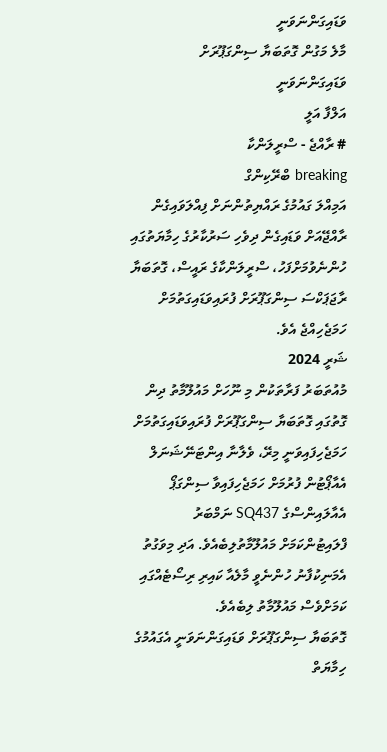ވަޑައިގަންނަވަނީ
މާލެ މަގުން ގޮތަބަޔާ ސިންގަޕޫރަށް ވަޑައިގަންނަވަނީ
އަލްފާ އަލީ
# ރާއްޖެ - ސްރީލަންކާ
breaking ބްރޭކިންގް
އަމިއްލަ ގައުމުގެ ރައްޔިތުންނަށް ފިއްލަވައިގެން ރާއްޖޭއަށް ވަޑައިގެން ދިވެހި ސަރުކާރުގެ ހިމާޔަތުގައި ހުންނެވުމަށްފަހު، ސްރީލަންކާގެ ރައީސް، ގޮތަބަޔާ ރާޖަޕަކްސަ ސިންގަޕޫރަށް ފުރައިވަޑައިގަތުމަށް ހަމަޖެހިއްޖެ އެވެ.
ޝަރީ 2024
މުއުތަބަރު ފަރާތަކުން މި ނޫހަށް މައުލޫމާތު ދިން ގޮތުގައި ގޮތަބަޔާ ސިންގަޕޫރަށް ފުރައިވަޑައިގަތުމަށް ހަމަޖެހިފައިވަނީ މިރޭ، ވެލާނާ އިންޓަނޭޝަނަލް އެއާޕޯޓުން ފުރުމަށް ހަމަޖެހިފައިވާ ސިންގަޕޯ އެއާލައިންސްގެ SQ437 ނަމްބަރު ފްލައިޓުންކަމަށް މައުލޫމާތުލިބެއެވެ. އަދި މިވަގުތު އެމަނިކުފާނު ހުންނެވީ މާލެއާ ކައިރި ރިސޯޓެއްގައި ކަމަށްވެސް މައުލޫމާތު ލިބެއެވެ.
ގޮތަބަޔާ ސިންގަޕޫރަށް ވަޑައިގަންނަވަނީ އެގައުމުގެ ހިމާޔަތް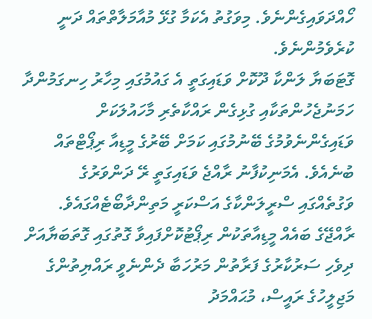ހޯއްދަވައިގެންނެވެ. މިވަގުތު އެކަމާ ގުޅޭ މުއާމަލާތްތައް ދަނީ ކުރެވެމުންނެވެ.
ގޮޓަބަޔާ ލަންކާ ދޫކޮށް ވަޑައިގަތީ އެ ގައުމުގައި މިހާރު ހިނގަމުންދާ ހަމަނުޖެހުންތަކާއި ގުޅިގެން ރައްކާތެރި މާހައުލަކަށް ވަޑައިގެންނެވުމުގެ ބޭނުމުގައި ކަމަށް ބޭރުގެ މީޑިއާ ރިޕޯޓްތައް ބުނެއެވެ. އެމަނިކުފާނު ރާއްޖެ ވަޑައިގަތީ ރޭ ދަންވަރުގެ ވަގުތެއްގައި ސްރީލަންކާގެ އަސްކަރީ މަތިންދާބޯޓެއްގައެވެ. ރާއްޖޭގެ ބައެއް މީޑިއާތަކުން ރިޕޯޓުކޮށްފައިވާ ގޮތުގައި ގޮތަބަޔާއަށް ދިވެހި ސަރުކާރުގެ ފަރާތުން މަރުހަބާ ދެންނެވީ ރައްޔިތުންގެ މަޖިލީހުގެ ރައީސް، މުޙައްމަދު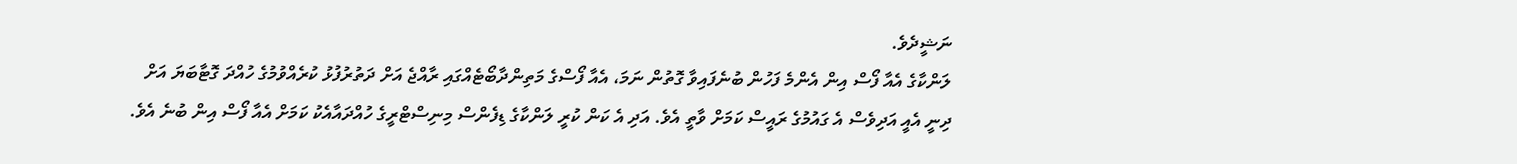ނަޝީދެވެ.
ލަންކާގެ އެއާ ފޯސް އިން އެންމެ ފަހުން ބުނެފައިވާ ގޮތުން ނަމަ، އެއާ ފޯސްގެ މަތިންދާބޯޓެއްގައި ރާއްޖެ އަށް ދަތުރުފުޅު ކުރެއްވުމުގެ ހުއްދަ ގޮޓާބަޔަ އަށް ދިނީ އެއީ އަދިވެސް އެ ގައުމުގެ ރައީސް ކަމަށް ވާތީ އެވެ. އަދި އެ ކަން ކުރީ ލަންކާގެ ޑިފެންސް މިނިސްޓްރީގެ ހުއްދައާއެކު ކަމަށް އެއާ ފޯސް އިން ބުނެ އެވެ.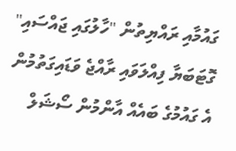ގައުމާއި ރައްޔިތުން "ހާލުގައި ޖައްސައި" ގޮޓަބަޔާ ފިއްލަވައި ރާއްޖެ ވަޑައިގަތުމުން އެ ގައުމުގެ ބައެއް އާންމުން ސޯޝަލް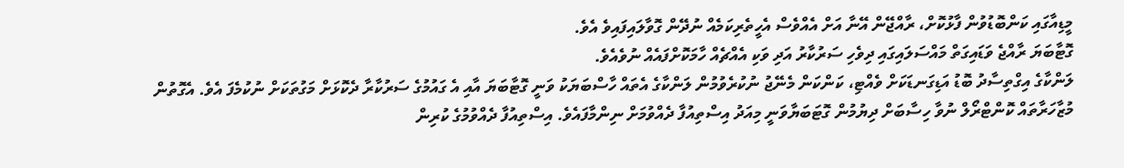މީޑިއާގައި ކަންބޮޑުވުން ފާޅުކޮށް، ރާއްޖޭން އޭނާ އަށް އެއްވެސް އެހީތެރިކަމެއް ނުދޭން ގޮވާލައިފައިވެ އެވެ.
ގޮޓާބަޔަ ރާއްޖެ ވަޑައިގަތް މައްސަލައިގައި ދިވެހި ސަރުކާރު އަދި ވަކި އެއްޗެއް ހާމަކޮށްފައެއް ނުވެއެވެ.
ލަންކާގެ އިގްތިސާދު ބޮޑު އަޑިގަނޑަކަށް ވެއްޓި، ކަންކަން މެނޭޖު ނުކުރެވުމުން ލަންކާގެ އެތައް ހާސްބަޔަކު ވަނީ ގޮޓާބަޔަ އާއި އެ ގައުމުގެ ސަރުކާރާ ދެކޮޅަށް މަގުތަކަށް ނުކުމެފަ އެވެ. އެގޮތުން މުޒާހަރާތައް ކޮންޓްރޯލް ނުވާ ހިސާބަށް ދިޔުމުން ގޮޓަބަޔާވަނީ މިއަދު އިސްތިއުފާ ދެއްވުމަށް ނިންމާފައެވެ. އިސްތިއުފާ ދެއްވުމުގެ ކުރިން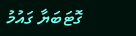ގޮޓަބަޔާ ގައުމު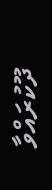ދޫކުރައްވާ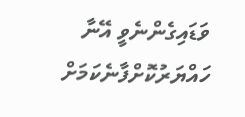ވަޑައިގެންނެވީ އޭނާ ހައްޔަރުކޮށްފާނެކަމަށް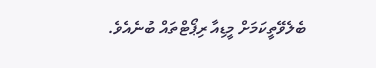ބެލެވޭތީކަމަށް މީޑިއާ ރިޕޯޓްތައް ބުނެއެވެ.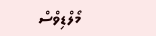މޯލްޑިވްސް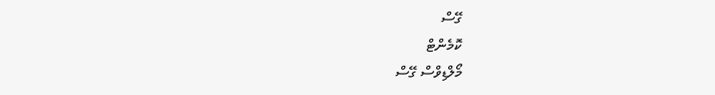ގޭސް
ކޮމެންޓް
މޯލްޑިވްސް ގޭސް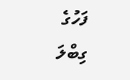ފަހުގެ
ގިބްލަ